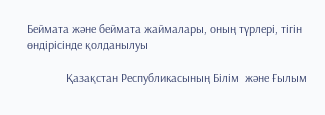Беймата және беймата жаймалары, оның түрлері, тігін өндірісінде қолданылуы

             Қазақстан Республикасының Білім  және Ғылым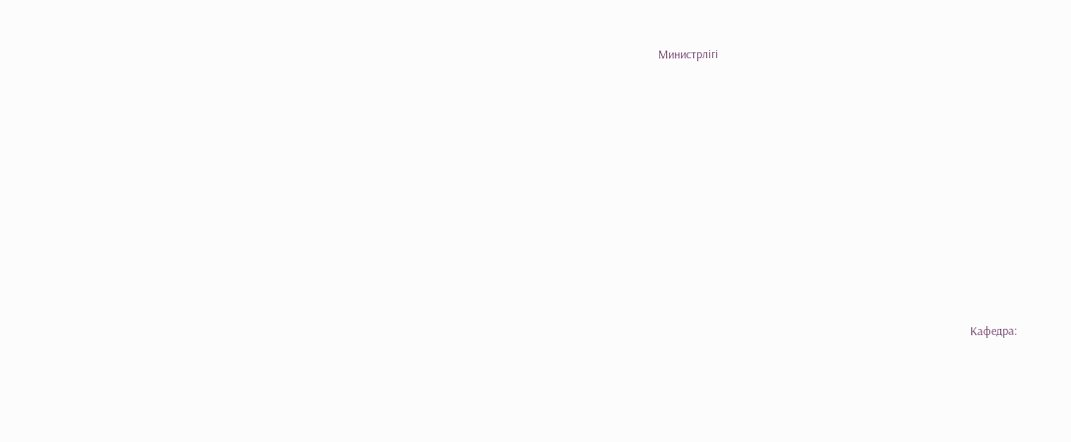Министрлігі













                                                                                                       Кафедра: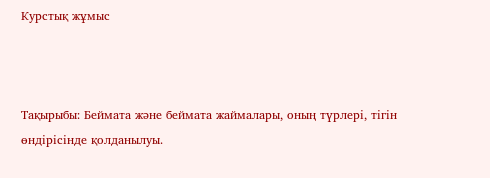Курстық жұмыс



Тақырыбы: Беймата және беймата жаймалары, оның түрлері, тігін өндірісінде қолданылуы.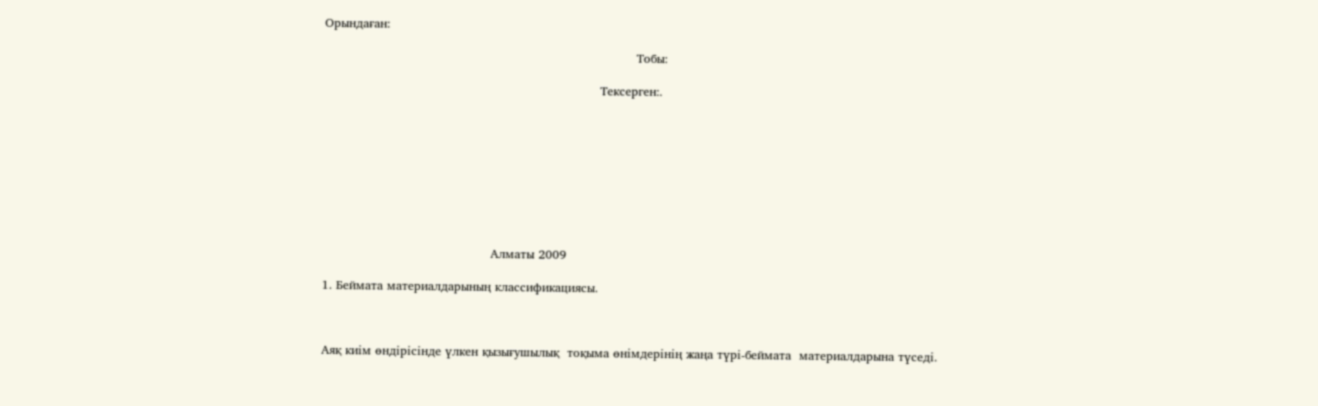Орындаған:

                                                                              Тобы:

                                                                     Тексерген:.









                                          Алматы 2009

1. Беймата материалдарының классификациясы.



Аяқ киім өндірісінде үлкен қызығушылық  тоқыма өнімдерінің жаңа түрі-беймата  материалдарына түседі.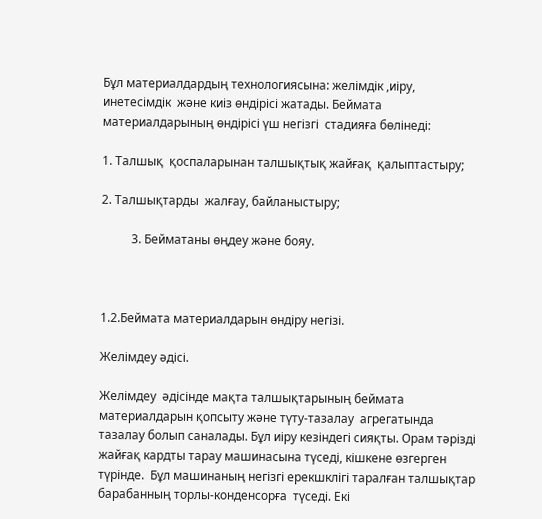Бұл материалдардың технологиясына: желімдік ,иіру, инетесімдік  және киіз өндірісі жатады. Беймата  материалдарының өндірісі үш негізгі  стадияға бөлінеді:

1. Талшық  қоспаларынан талшықтық жайғақ  қалыптастыру;

2. Талшықтарды  жалғау, байланыстыру;

          3. Бейматаны өңдеу және бояу.



1.2.Беймата материалдарын өндіру негізі.

Желімдеу әдісі.

Желімдеу  әдісінде мақта талшықтарының беймата  материалдарын қопсыту және түту-тазалау  агрегатында тазалау болып саналады. Бұл иіру кезіндегі сияқты. Орам тәрізді жайғақ кардты тарау машинасына түседі, кішкене өзгерген түрінде.  Бұл машинаның негізгі ерекшклігі таралған талшықтар барабанның торлы-конденсорға  түседі. Екі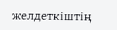желдеткіштің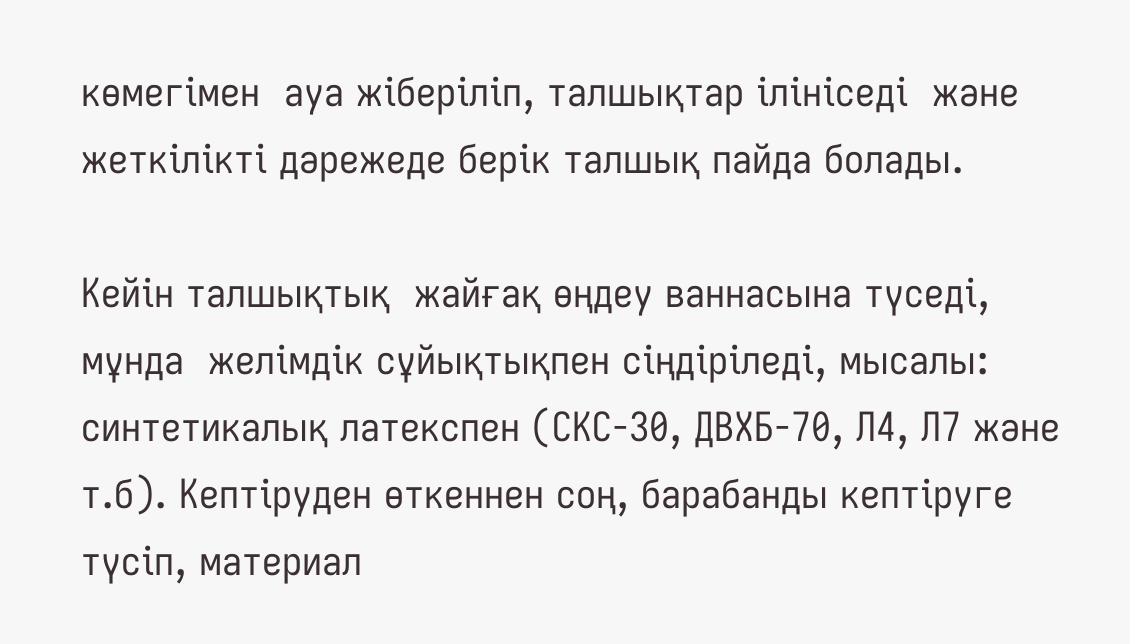көмегімен  ауа жіберіліп, талшықтар ілініседі  және жеткілікті дәрежеде берік талшық пайда болады.

Кейін талшықтық  жайғақ өңдеу ваннасына түседі, мұнда  желімдік сұйықтықпен сіңдіріледі, мысалы: синтетикалық латекспен (СКС-30, ДВХБ-70, Л4, Л7 және т.б). Кептіруден өткеннен соң, барабанды кептіруге түсіп, материал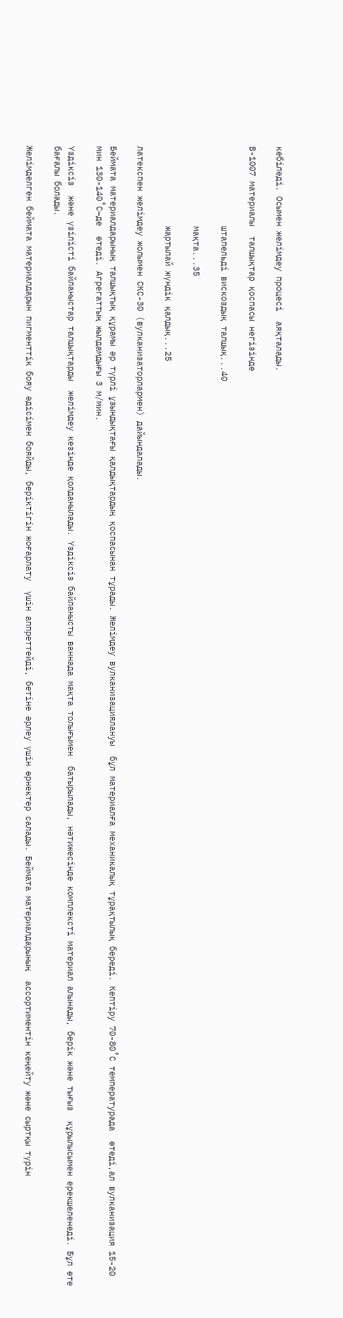кебіледі. Осымен желімдеу процесі  аяқталады.

В-1007 материалы  талшықтар қоспасы негізінде

                штапельді вискоздық талшық...40

                мақта...35

                жартылай жүндік қалдық...25

латекспен желімдеу жолымен СКС-30 (вулканизаторлармен) дайындалады.

Беймата материалдарының талшықтық құрамы әр түрлі ұзындықтағы қалдықтардың қоспасынан тұрады. Желімдеу вулканизациялануы  бұл материалға механикалық тұрақтылық береді. Кептіру 70-80˚С температурада  өтеді,ал вулканизация 15-20 мин 130-140˚С–де  өтеді. Агрегаттың жылдамдығы 3 м/мин.

Үздіксіз  және үзілісті байланыстар талшықтарды  желімдеу кезінде қолданылады. Үздіксіз байланысты ваннада мақта толығымен  батырылады, нәтижесінде комплексті материал алынады, берік және тығыз  құрылысымен ерекшеленеді. Бұл өте  бағалы болады.

Желімделген беймата материалдарын пигменттік бояу әдісімен бояйды, беріктігін жоғарлату  үшін аппреттейді, бетіне әрлеу үшін өрнектер салады. Беймата материалдарының  ассортиментін кеңейту және сыртқы түрін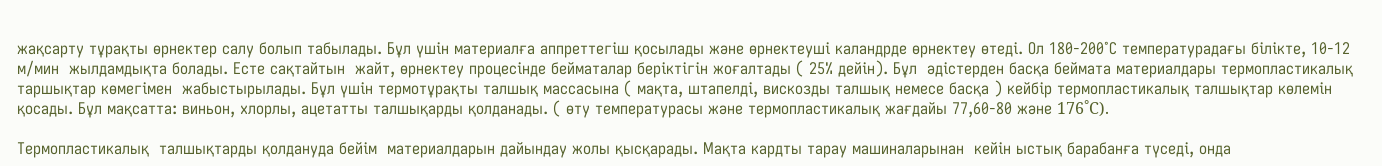жақсарту тұрақты өрнектер салу болып табылады. Бұл үшін материалға аппреттегіш қосылады және өрнектеуші каландрде өрнектеу өтеді. Ол 180-200˚С температурадағы білікте, 10-12 м/мин  жылдамдықта болады. Есте сақтайтын  жайт, өрнектеу процесінде бейматалар беріктігін жоғалтады ( 25% дейін). Бұл  әдістерден басқа беймата материалдары термопластикалық таршықтар көмегімен  жабыстырылады. Бұл үшін термотұрақты талшық массасына ( мақта, штапелді, вискозды талшық немесе басқа ) кейбір термопластикалық талшықтар көлемін қосады. Бұл мақсатта: виньон, хлорлы, ацетатты талшықарды қолданады. ( өту температурасы және термопластикалық жағдайы 77,60-80 және 176˚C).

Термопластикалық  талшықтарды қолдануда бейім  материалдарын дайындау жолы қысқарады. Мақта кардты тарау машиналарынан  кейін ыстық барабанға түседі, онда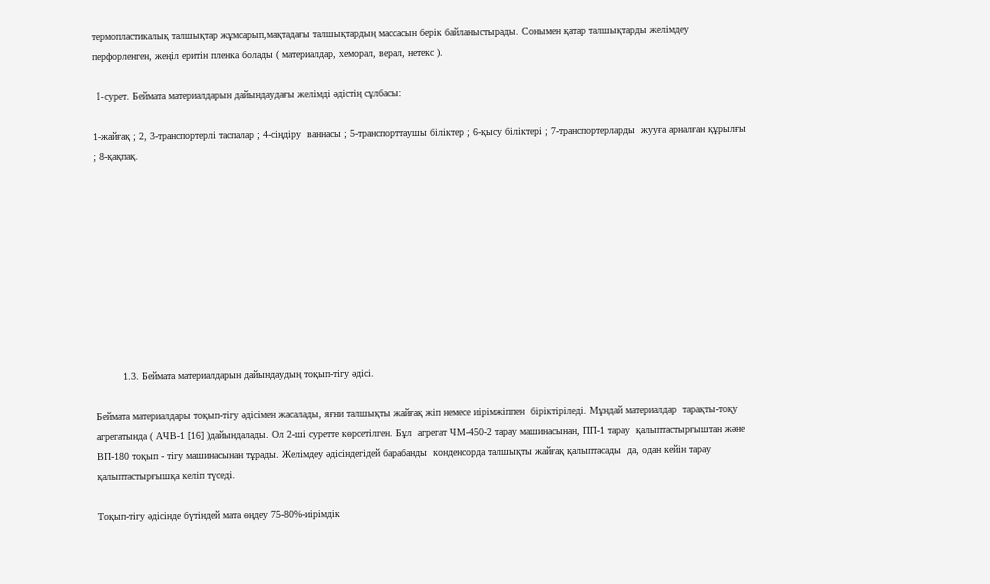термопластикалық талшықтар жұмсарып,мақтадағы талшықтардың массасын берік байланыстырады. Сонымен қатар талшықтарды желімдеу перфорленген, жеңіл еритін пленка болады ( материалдар, хеморал, верал, нетекс ).

  1-cурет. Беймата материалдарын дайындаудағы желімді әдістің сұлбасы:

1-жайғақ ; 2, 3-транспортерлі таспалар ; 4-сіңдіру  ваннасы ; 5-транспорттаушы біліктер ; 6-қысу біліктері ; 7-транспортерларды  жууға арналған құрылғы ; 8-қақпақ.










         1.3. Беймата материалдарын дайындаудың тоқып-тігу әдісі.

Беймата материалдары тоқып-тігу әдісімен жасалады, яғни талшықты жайғақ жіп немесе иірімжіппен  біріктіріледі. Мұндай материалдар  тарақты-тоқу агрегатында ( АЧВ-1 [16] )дайындалады. Ол 2-ші суретте көрсетілген. Бұл  агрегат ЧМ-450-2 тарау машинасынан, ПП-1 тарау  қалыптастырғыштан және ВП-180 тоқып - тігу машинасынан тұрады. Желімдеу әдісіндегідей барабанды  конденсорда талшықты жайғақ қалыптасады  да, одан кейін тарау қалыптастырғышқа келіп түседі.

Тоқып-тігу әдісінде бүтіндей мата өңдеу 75-80%-иірімдік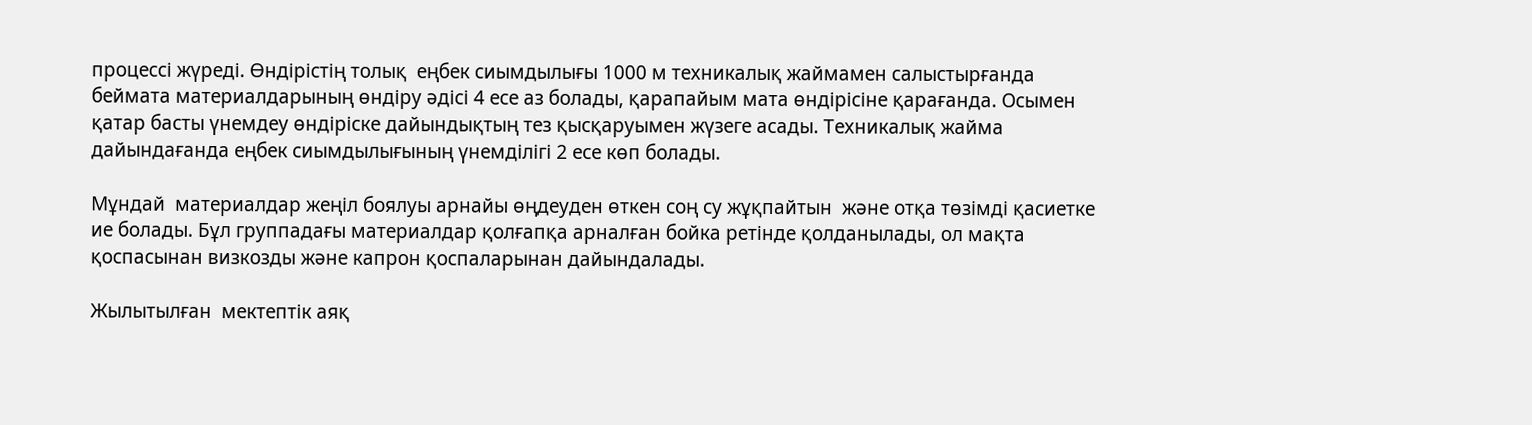процессі жүреді. Өндірістің толық  еңбек сиымдылығы 1000 м техникалық жаймамен салыстырғанда беймата материалдарының өндіру әдісі 4 есе аз болады, қарапайым мата өндірісіне қарағанда. Осымен қатар басты үнемдеу өндіріске дайындықтың тез қысқаруымен жүзеге асады. Техникалық жайма дайындағанда еңбек сиымдылығының үнемділігі 2 есе көп болады.

Мұндай  материалдар жеңіл боялуы арнайы өңдеуден өткен соң су жұқпайтын  және отқа төзімді қасиетке ие болады. Бұл группадағы материалдар қолғапқа арналған бойка ретінде қолданылады, ол мақта қоспасынан визкозды және капрон қоспаларынан дайындалады.

Жылытылған  мектептік аяқ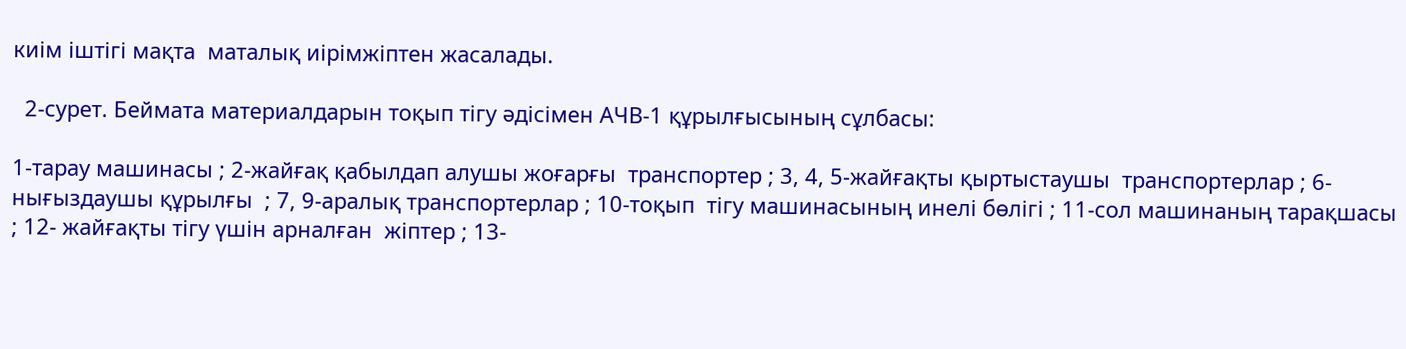киім іштігі мақта  маталық иірімжіптен жасалады.

  2-сурет. Беймата материалдарын тоқып тігу әдісімен АЧВ-1 құрылғысының сұлбасы:

1-тарау машинасы ; 2-жайғақ қабылдап алушы жоғарғы  транспортер ; 3, 4, 5-жайғақты қыртыстаушы  транспортерлар ; 6-нығыздаушы құрылғы  ; 7, 9-аралық транспортерлар ; 10-тоқып  тігу машинасының инелі бөлігі ; 11-сол машинаның тарақшасы ; 12- жайғақты тігу үшін арналған  жіптер ; 13-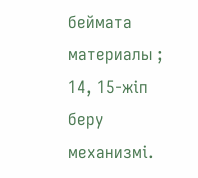беймата материалы ; 14, 15-жіп беру механизмі.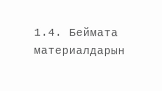1.4. Беймата материалдарын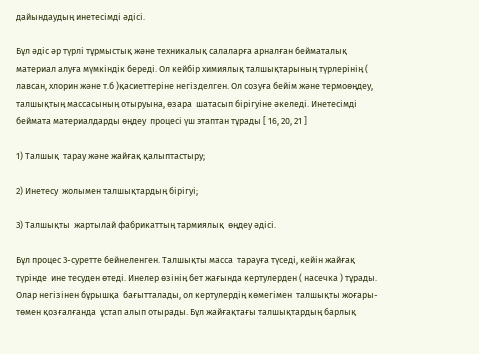дайындаудың инетесімді әдісі.

Бұл әдіс әр түрлі тұрмыстық және техникалық салаларға арналған бейматалық материал алуға мүмкіндік береді. Ол кейбір химиялық талшықтарының түрлерінің ( лавсан, хлорин және т.б )қасиеттеріне негізделген. Ол созуға бейім және термоөңдеу, талшықтың массасының отыруына, өзара  шатасып бірігуіне әкеледі. Инетесімді беймата материалдарды өңдеу  процесі үш этаптан тұрады [ 16, 20, 21 ]

1) Талшық  тарау және жайғақ қалыптастыру;

2) Инетесу  жолымен талшықтардың бірігуі;

3) Талшықты  жартылай фабрикаттың тармиялық  өңдеу әдісі.

Бұл процес 3-суретте бейнеленген. Талшықты масса  тарауға түседі, кейін жайғақ түрінде  ине тесуден өтеді. Инелер өзінің бет жағында кертулерден ( насечка ) тұрады. Олар негізінен бұрышқа  бағытталады, ол кертулердің көмегімен  талшықты жоғары-төмен қозғалғанда  ұстап алып отырады. Бұл жайғақтағы талшықтардың барлық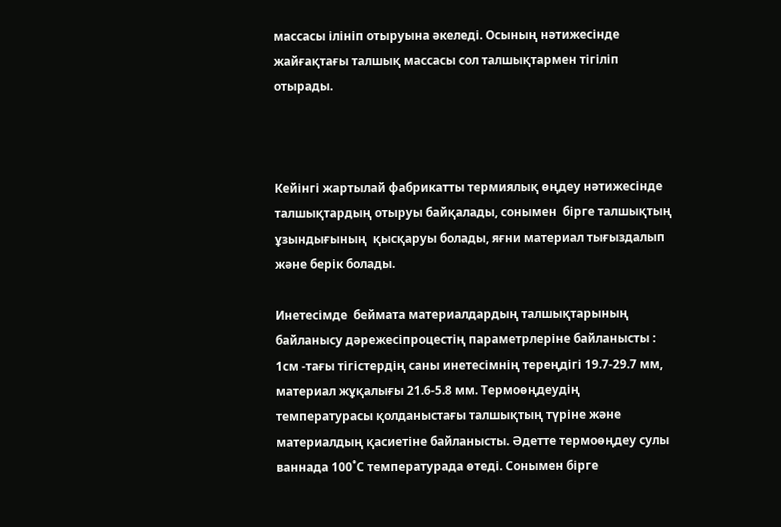массасы ілініп отыруына әкеледі. Осының нәтижесінде  жайғақтағы талшық массасы сол талшықтармен тігіліп отырады.



Кейінгі жартылай фабрикатты термиялық өңдеу нәтижесінде  талшықтардың отыруы байқалады, сонымен  бірге талшықтың ұзындығының  қысқаруы болады, яғни материал тығыздалып және берік болады.

Инетесімде  беймата материалдардың талшықтарының  байланысу дәрежесіпроцестің параметрлеріне байланысты : 1см -тағы тігістердің саны инетесімнің тереңдігі 19.7-29.7 мм, материал жұқалығы 21.6-5.8 мм. Термоөңдеудің температурасы қолданыстағы талшықтың түріне және материалдың қасиетіне байланысты. Әдетте термоөңдеу сулы ваннада 100˚С температурада өтеді. Сонымен бірге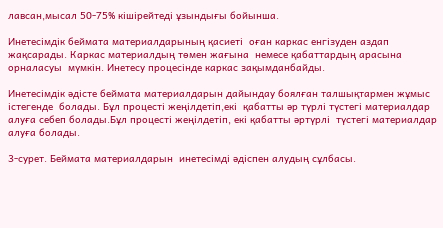лавсан,мысал 50-75% кішірейтеді ұзындығы бойынша.

Инетесімдік беймата материалдарының қасиеті  оған каркас енгізуден аздап жақсарады. Каркас материалдың төмен жағына  немесе қабаттардың арасына орналасуы  мүмкін. Инетесу процесінде каркас зақымданбайды.

Инетесімдік әдісте беймата материалдарын дайындау боялған талшықтармен жұмыс істегенде  болады. Бұл процесті жеңілдетіп,екі  қабатты әр түрлі түстегі материалдар  алуға себеп болады.Бұл процесті жеңілдетіп, екі қабатты әртүрлі  түстегі материалдар алуға болады.

3-сурет. Беймата материалдарын  инетесімді әдіспен алудың сұлбасы.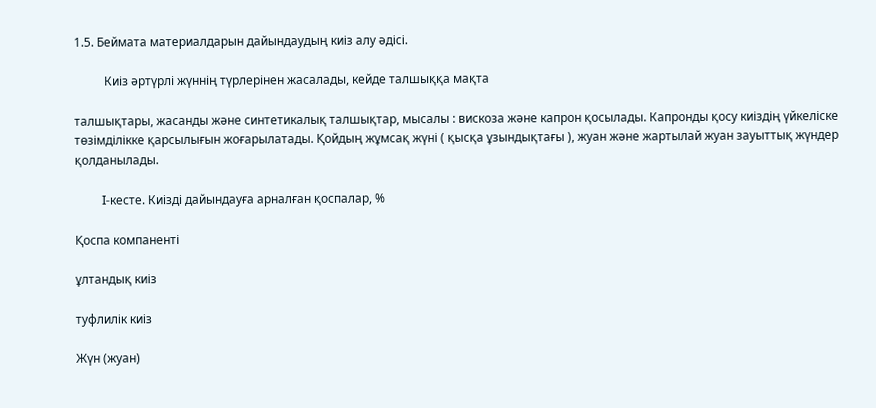1.5. Беймата материалдарын дайындаудың киіз алу әдісі.

          Киіз әртүрлі жүннің түрлерінен жасалады, кейде талшыққа мақта

талшықтары, жасанды және синтетикалық талшықтар, мысалы : вискоза және капрон қосылады. Капронды қосу киіздің үйкеліске  төзімділікке қарсылығын жоғарылатады. Қойдың жұмсақ жүні ( қысқа ұзындықтағы ), жуан және жартылай жуан зауыттық жүндер қолданылады.

         I-кесте. Киізді дайындауға арналған қоспалар, %

Қоспа компаненті

ұлтандық киіз

туфлилік киіз

Жүн (жуан)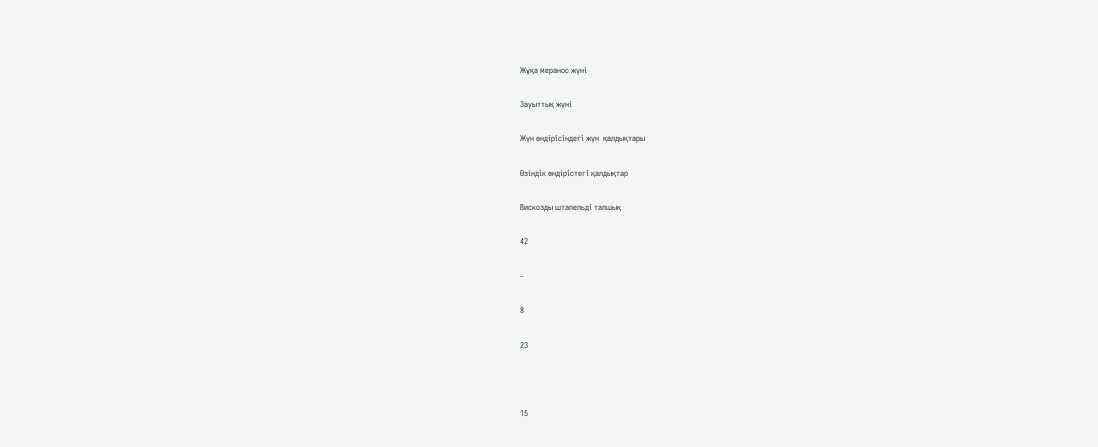Жұқа меранос жүні

Зауыттық жүні

Жүн өндірісіндегі жүн  қалдықтары

Өзіндік өндірістегі қалдықтар

Вискозды штапельді талшық

42

-

8

23



15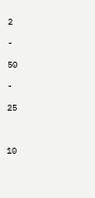2

-

50

-

25



10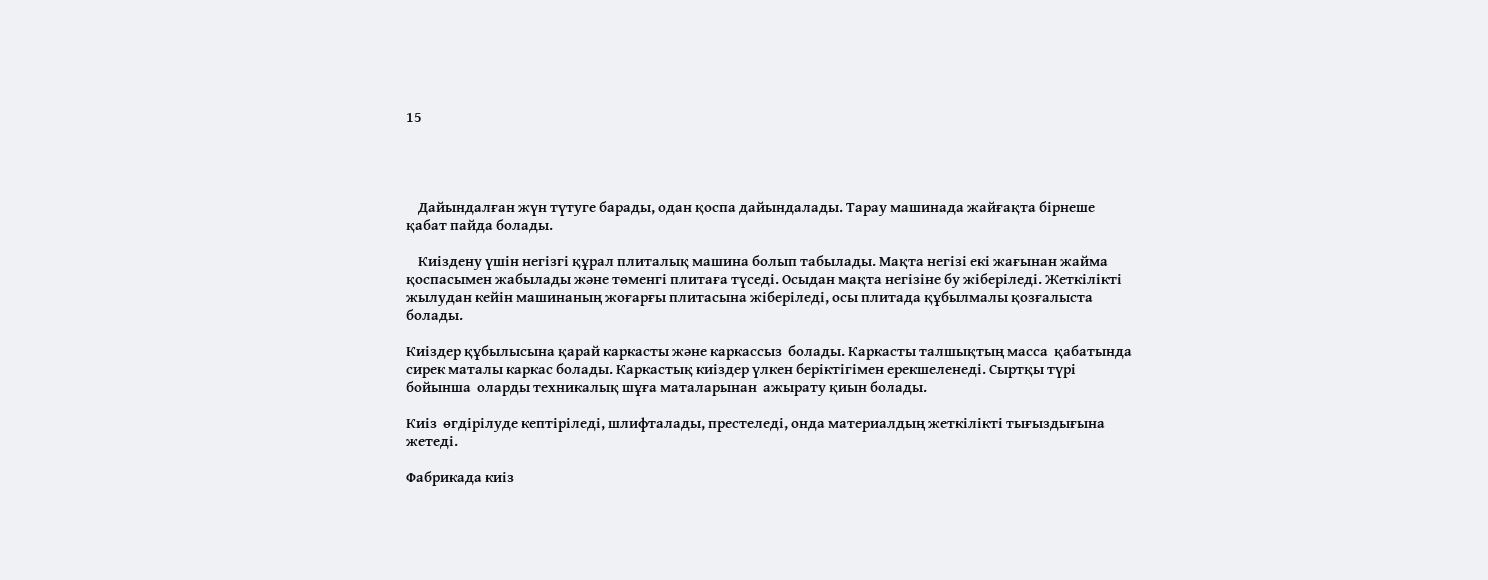15




    Дайындалған жүн түтуге барады, одан қоспа дайындалады. Тарау машинада жайғақта бірнеше қабат пайда болады.

    Киіздену үшін негізгі құрал плиталық машина болып табылады. Мақта негізі екі жағынан жайма қоспасымен жабылады және төменгі плитаға түседі. Осыдан мақта негізіне бу жіберіледі. Жеткілікті жылудан кейін машинаның жоғарғы плитасына жіберіледі, осы плитада құбылмалы қозғалыста болады.

Киіздер құбылысына қарай каркасты және каркассыз  болады. Каркасты талшықтың масса  қабатында сирек маталы каркас болады. Каркастық киіздер үлкен беріктігімен ерекшеленеді. Сыртқы түрі бойынша  оларды техникалық шұға маталарынан  ажырату қиын болады.

Киіз  өгдірілуде кептіріледі, шлифталады, престеледі, онда материалдың жеткілікті тығыздығына  жетеді.

Фабрикада киіз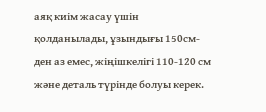аяқ киім жасау үшін қолданылады, ұзындығы 150см-ден аз емес, жіңішкелігі 110-120 см және деталь түрінде болуы керек.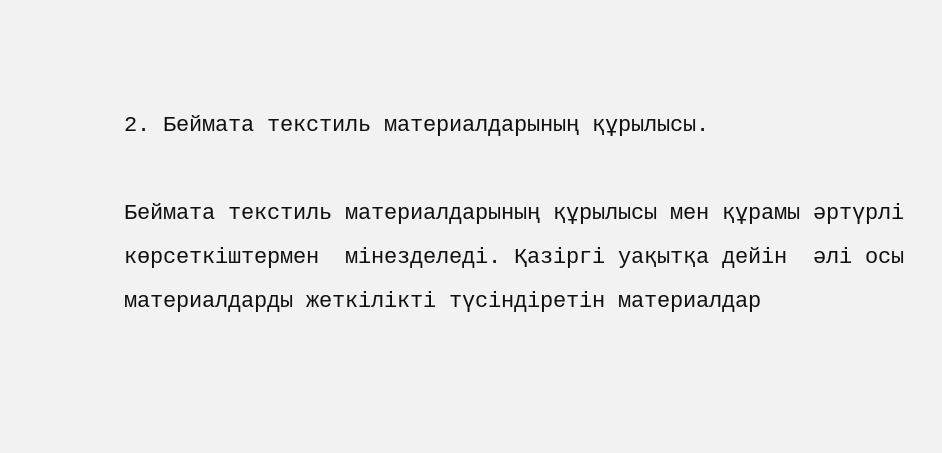2. Беймата текстиль материалдарының құрылысы.

Беймата текстиль материалдарының құрылысы мен құрамы әртүрлі көрсеткіштермен  мінезделеді. Қазіргі уақытқа дейін  әлі осы материалдарды жеткілікті түсіндіретін материалдар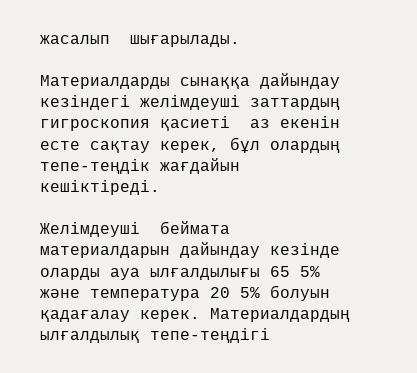жасалып  шығарылады.

Материалдарды сынаққа дайындау кезіндегі желімдеуші заттардың гигроскопия қасиеті  аз екенін есте сақтау керек, бұл олардың  тепе-теңдік жағдайын кешіктіреді.

Желімдеуші  беймата материалдарын дайындау кезінде оларды ауа ылғалдылығы 65 5% және температура 20 5% болуын қадағалау керек. Материалдардың ылғалдылық тепе-теңдігі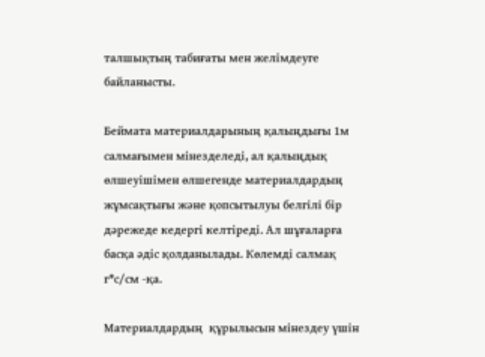талшықтың табиғаты мен желімдеуге байланысты.

Беймата материалдарының қалыңдығы 1м салмағымен мінезделеді, ал қалыңдық өлшеуішімен өлшегенде материалдардың жұмсақтығы және қопсытылуы белгілі бір дәрежеде кедергі келтіреді. Ал шұғаларға басқа әдіс қолданылады. Көлемді салмақ г*с/см -қа.

Материалдардың  құрылысын мінездеу үшін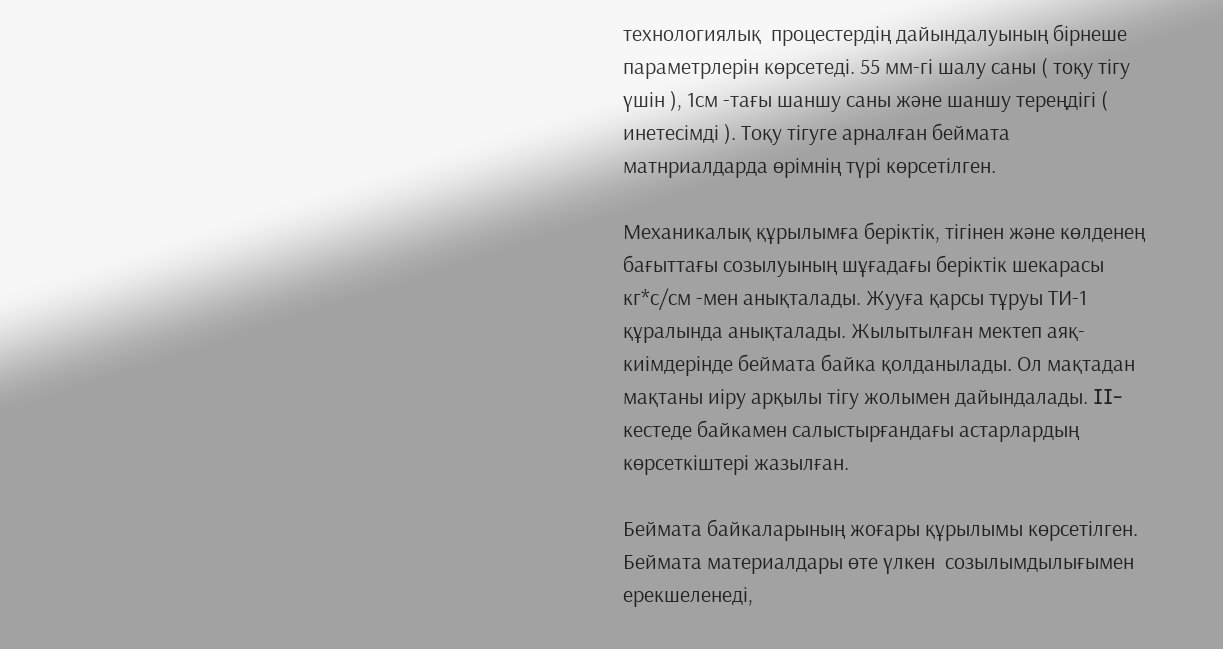технологиялық  процестердің дайындалуының бірнеше  параметрлерін көрсетеді. 55 мм-гі шалу саны ( тоқу тігу үшін ), 1см -тағы шаншу саны және шаншу тереңдігі ( инетесімді ). Тоқу тігуге арналған беймата матнриалдарда өрімнің түрі көрсетілген.

Механикалық құрылымға беріктік, тігінен және көлденең бағыттағы созылуының шұғадағы беріктік шекарасы кг*с/см -мен анықталады. Жууға қарсы тұруы ТИ-1 құралында анықталады. Жылытылған мектеп аяқ-киімдерінде беймата байка қолданылады. Ол мақтадан мақтаны иіру арқылы тігу жолымен дайындалады. II-кестеде байкамен салыстырғандағы астарлардың көрсеткіштері жазылған.

Беймата байкаларының жоғары құрылымы көрсетілген. Беймата материалдары өте үлкен  созылымдылығымен ерекшеленеді,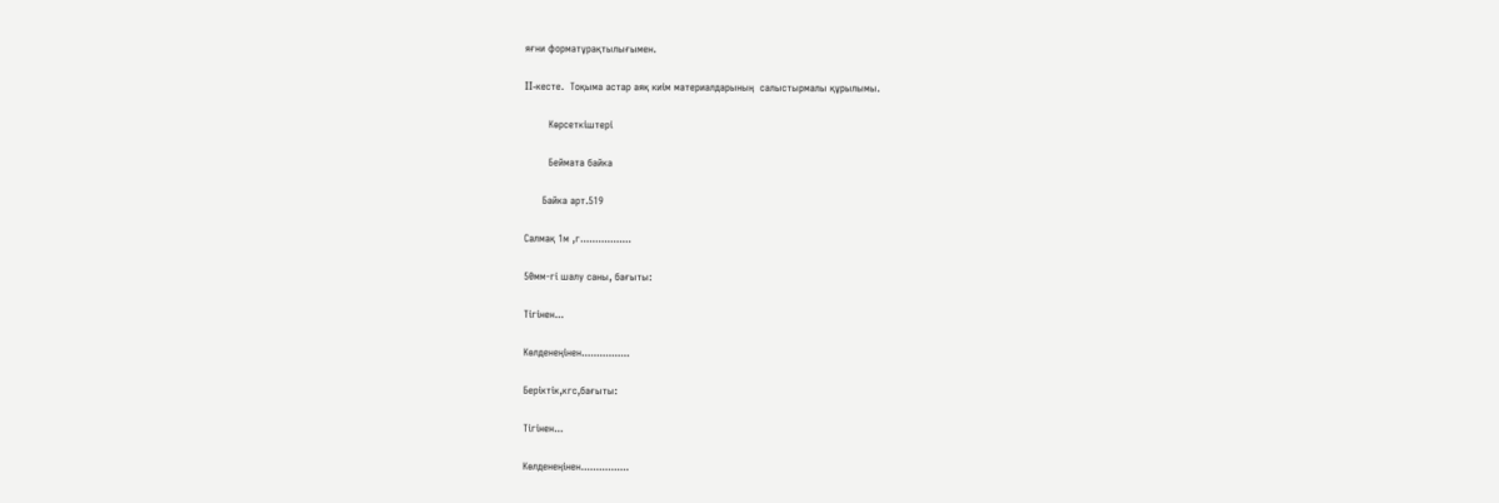яғни форматұрақтылығымен.

II-кесте.  Тоқыма астар аяқ киім материалдарының  салыстырмалы құрылымы.

        Көрсеткіштері

        Беймата байка

      Байка арт.519

Салмақ 1м ,г.................

50мм-гі шалу саны, бағыты:

Тігінен...

Көлденеңінен................

Беріктік,кгс,бағыты:

Тігінен...

Көлденеңінен................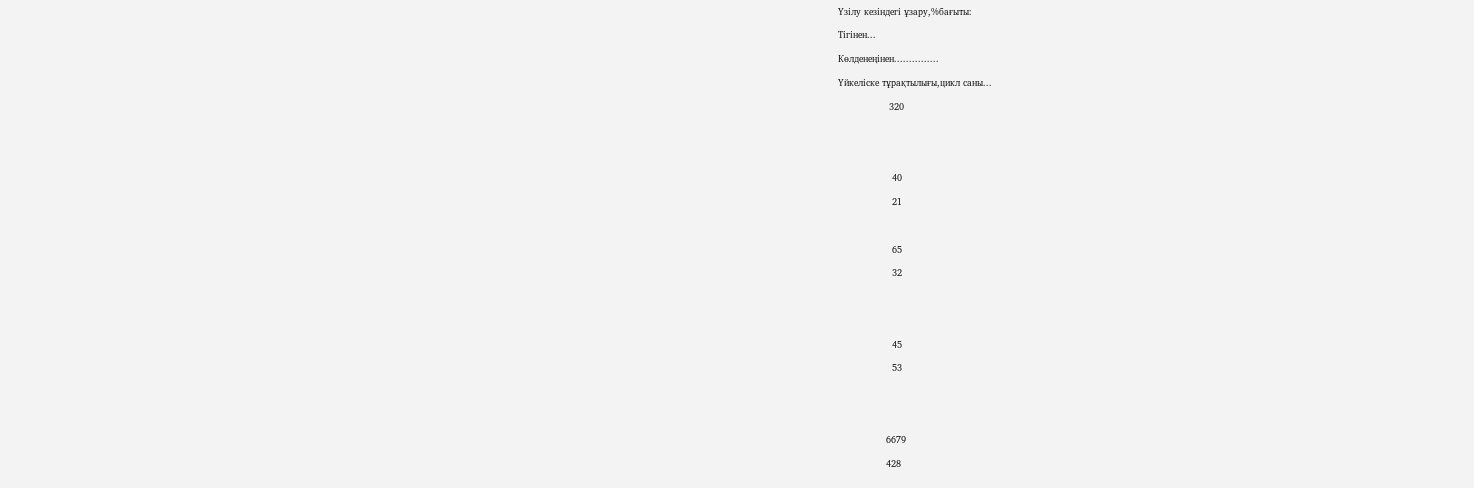Үзілу кезіндегі ұзару,%бағыты:

Тігінен...

Көлденеңінен...............

Үйкеліске тұрақтылығы,цикл саны...

                 320





                  40

                  21



                  65

                  32





                  45

                  53





                6679

                428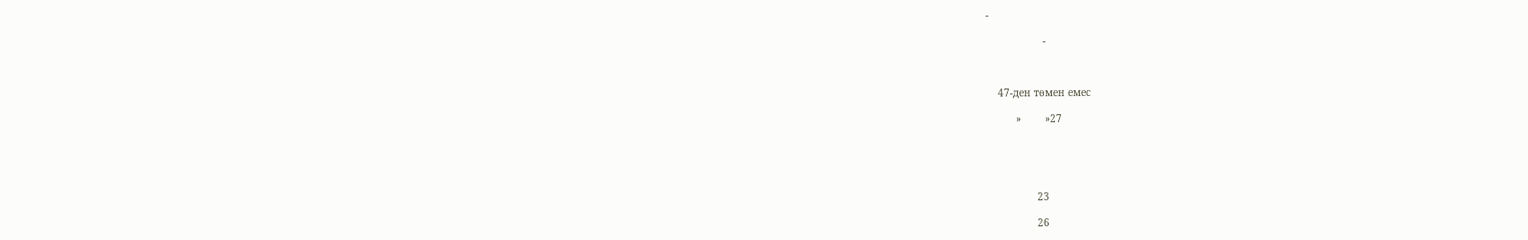-

                   -



    47-ден төмен емес

          »        »27





                 23

                 26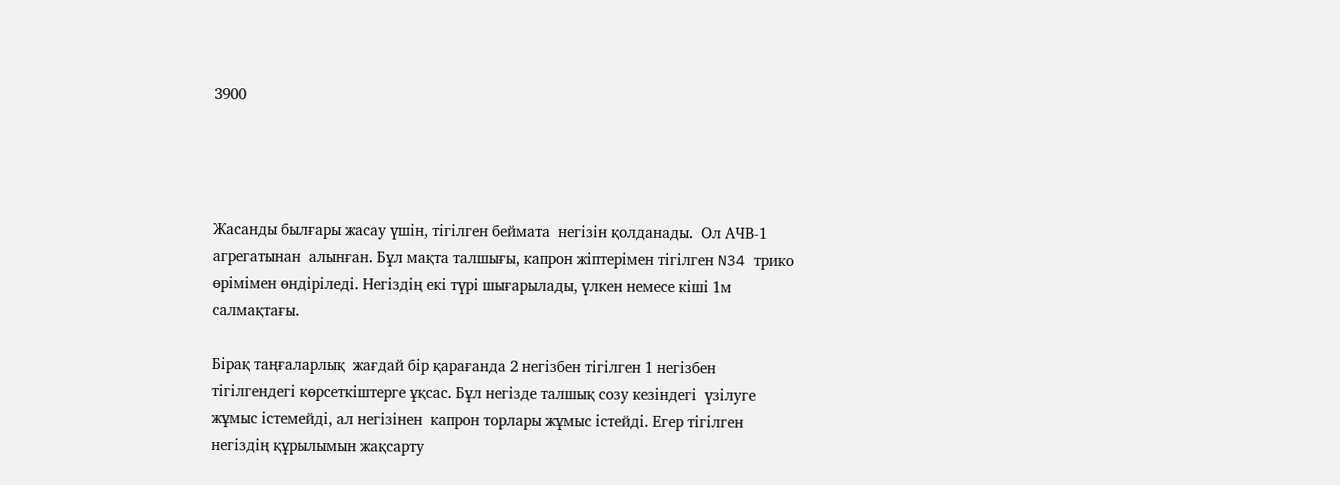3900




Жасанды былғары жасау үшін, тігілген беймата  негізін қолданады.  Ол АЧВ-1 агрегатынан  алынған. Бұл мақта талшығы, капрон жіптерімен тігілген N34 трико өрімімен өндіріледі. Негіздің екі түрі шығарылады, үлкен немесе кіші 1м салмақтағы.

Бірақ таңғаларлық  жағдай бір қарағанда 2 негізбен тігілген 1 негізбен тігілгендегі көрсеткіштерге ұқсас. Бұл негізде талшық созу кезіндегі  үзілуге жұмыс істемейді, ал негізінен  капрон торлары жұмыс істейді. Егер тігілген негіздің құрылымын жақсарту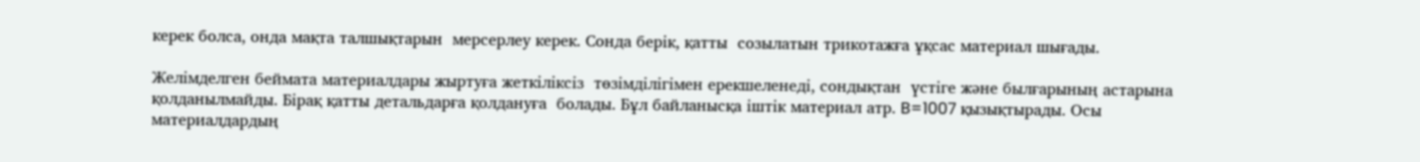керек болса, онда мақта талшықтарын  мерсерлеу керек. Сонда берік, қатты  созылатын трикотажға ұқсас материал шығады.

Желімделген беймата материалдары жыртуға жеткіліксіз  төзімділігімен ерекшеленеді, сондықтан  үстіге және былғарының астарына қолданылмайды. Бірақ қатты детальдарға қолдануға  болады. Бұл байланысқа іштік материал атр. B=1007 қызықтырады. Осы материалдардың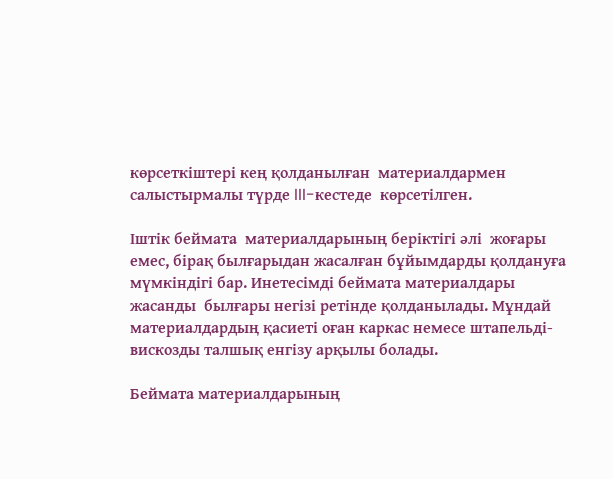көрсеткіштері кең қолданылған  материалдармен салыстырмалы түрде III-кестеде  көрсетілген.

Іштік беймата  материалдарының беріктігі әлі  жоғары емес, бірақ былғарыдан жасалған бұйымдарды қолдануға мүмкіндігі бар. Инетесімді беймата материалдары жасанды  былғары негізі ретінде қолданылады. Мұндай материалдардың қасиеті оған каркас немесе штапельді-вискозды талшық енгізу арқылы болады.

Беймата материалдарының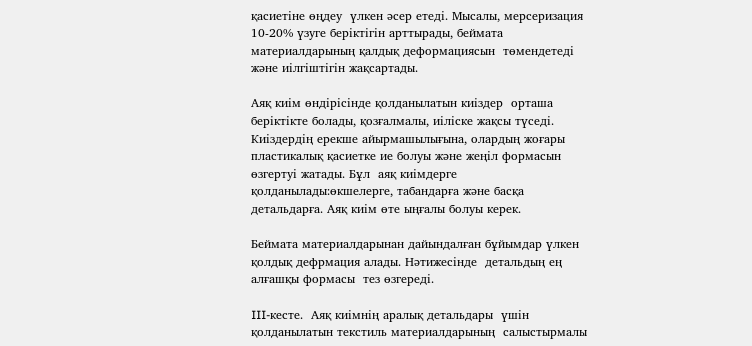қасиетіне өңдеу  үлкен әсер етеді. Мысалы, мерсеризация 10-20% үзуге беріктігін арттырады, беймата  материалдарының қалдық деформациясын  төмендетеді және иілгіштігін жақсартады.

Аяқ киім өндірісінде қолданылатын киіздер  орташа беріктікте болады, қозғалмалы, иіліске жақсы түседі. Киіздердің ерекше айырмашылығына, олардың жоғары пластикалық қасиетке ие болуы және жеңіл формасын өзгертуі жатады. Бұл  аяқ киімдерге қолданылады:өкшелерге, табандарға және басқа детальдарға. Аяқ киім өте ыңғалы болуы керек.

Беймата материалдарынан дайындалған бұйымдар үлкен қолдық дефрмация алады. Нәтижесінде  детальдың ең алғашқы формасы  тез өзгереді.

III-кесте.  Аяқ киімнің аралық детальдары  үшін қолданылатын текстиль материалдарының  салыстырмалы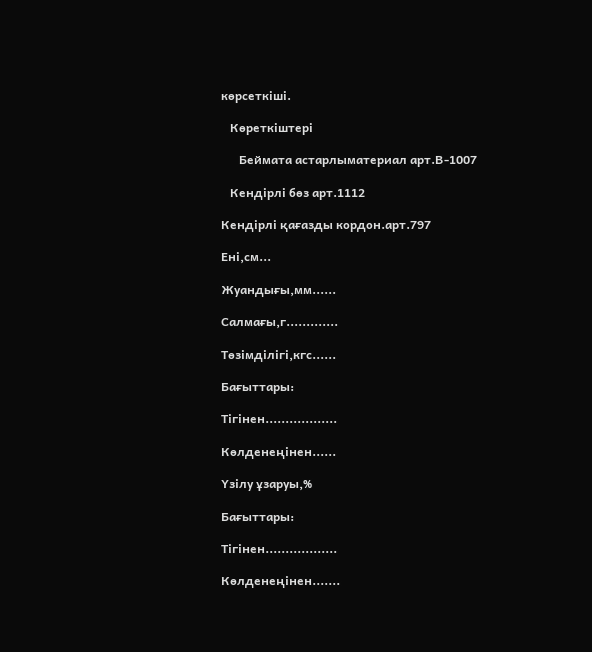көрсеткіші.

   Көреткіштері

      Беймата астарлыматериал арт.В-1007

   Кендірлі бөз арт.1112

Кендірлі қағазды кордон.арт.797

Ені,см...

Жуандығы,мм......

Салмағы,г.............

Төзімділігі,кгс......

Бағыттары:

Тігінен..................

Көлденеңінен......

Үзілу ұзаруы,%

Бағыттары:

Тігінен..................

Көлденеңінен.......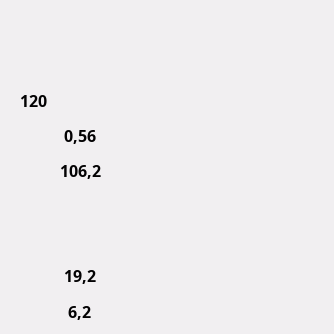120

           0,56

          106,2





           19,2

            6,2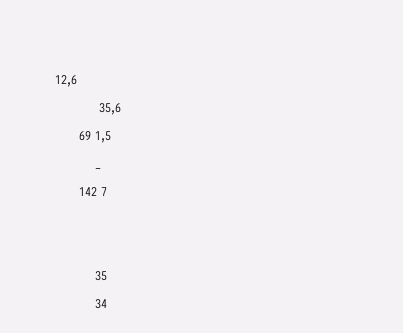12,6

           35,6

      69 1,5

          _

      142 7





          35

          34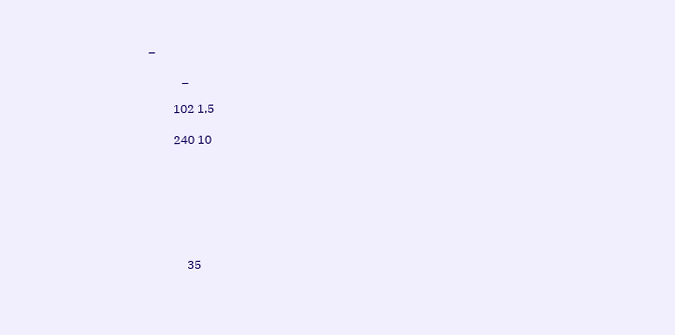_

           _

        102 1,5

        240 10







            35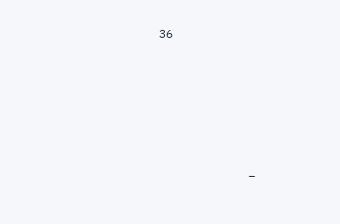36





             _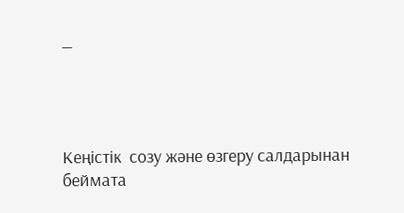_




Кеңістік  созу және өзгеру салдарынан беймата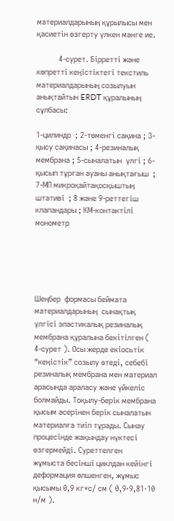материалдарының құрылысы мен қасиетін өзгерту үлкен мәнге ие.

           4-сурет. Бірретті және көпретті кеңістіктегі текстиль материалдарының созылуын анықтайтын ERDT құралының сұлбасы:

1-цилиндр  ; 2-төменгі сақина ; 3-қысу сақинасы ; 4-резиналық мембрана ; 5-сыналатын  үлгі ; 6-қысып тұрған ауаны анықтағыш  ; 7-МП микроқайтақосқыштың штативі  ; 8 және 9-реттегіш клапандары ; КМ-контактілі  монометр





Шеңбер  формасы беймата материалдарының  сынақтық үлгісі эластикалық резиналық  мембрана құралына бекітілген ( 4-сурет ). Осы жерде екіосьтік “кеңістік” созылу өтеді, себебі резиналық мембрана мен материал арасында араласу және үйкеліс болмайды. Тоқылу-берік мембрана қысым әсерінен берік сыналатын  материалға тиіп тұрады. Сынау процесінде жақындау нүктесі өзгермейді. Суреттелген  жұмыста бесінші циклдан кейінгі  деформация өлшенген, жұмыс қысымы 0,9 кг*с/ см ( 0,9·9,81·10 н/м ).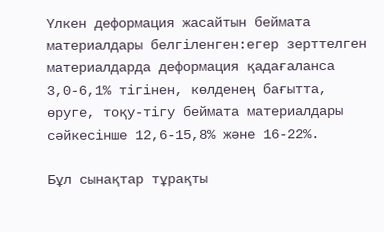Үлкен деформация жасайтын беймата материалдары белгіленген:егер зерттелген материалдарда деформация қадағаланса 3,0-6,1% тігінен, көлденең бағытта, өруге, тоқу-тігу беймата материалдары сәйкесінше 12,6-15,8% және 16-22%.

Бұл сынақтар тұрақты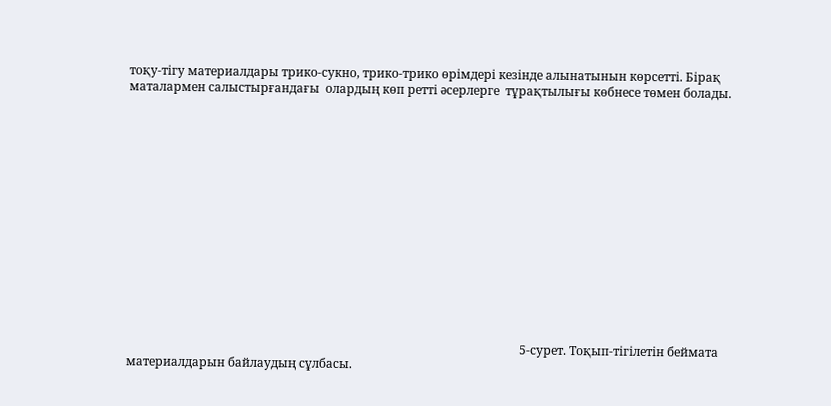тоқу-тігу материалдары трико-сукно, трико-трико өрімдері кезінде алынатынын көрсетті. Бірақ маталармен салыстырғандағы  олардың көп ретті әсерлерге  тұрақтылығы көбнесе төмен болады.















                                                                                                                                   5-сурет. Тоқып-тігілетін беймата материалдарын байлаудың сұлбасы.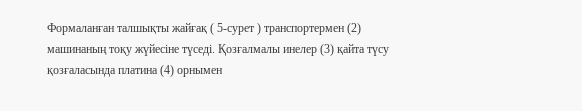Формаланған талшықты жайғақ ( 5-сурет ) транспортермен (2)   машинаның тоқу жүйесіне түседі. Қозғалмалы инелер (3) қайта түсу қозғаласында платина (4) орнымен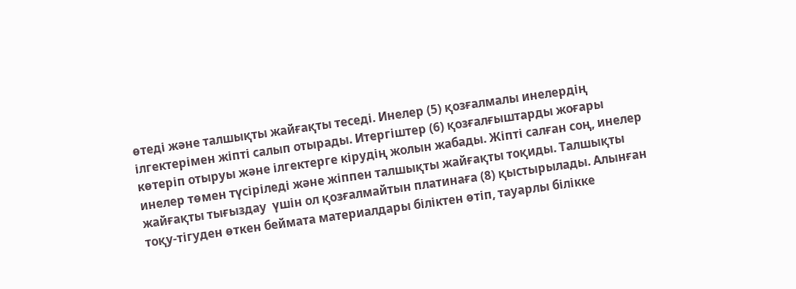өтеді және талшықты жайғақты теседі. Инелер (5) қозғалмалы инелердің ілгектерімен жіпті салып отырады. Итергіштер (6) қозғалғыштарды жоғары көтеріп отыруы және ілгектерге кірудің жолын жабады. Жіпті салған соң, инелер инелер төмен түсіріледі және жіппен талшықты жайғақты тоқиды. Талшықты жайғақты тығыздау  үшін ол қозғалмайтын платинаға (8) қыстырылады. Алынған тоқу-тігуден өткен беймата материалдары біліктен өтіп, тауарлы білікке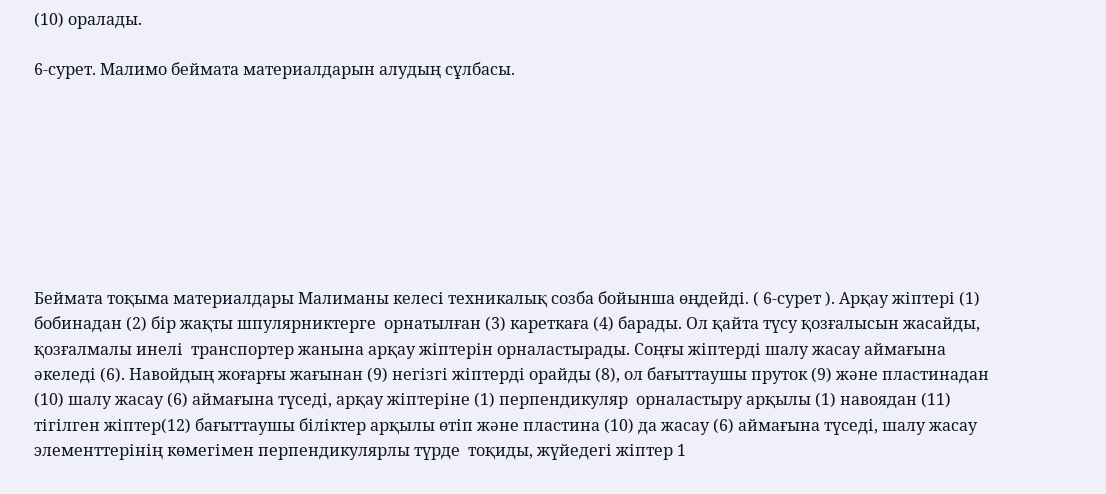(10) оралады.

6-сурет. Малимо беймата материалдарын алудың сұлбасы.








Беймата тоқыма материалдары Малиманы келесі техникалық созба бойынша өңдейді. ( 6-сурет ). Арқау жіптері (1) бобинадан (2) бір жақты шпулярниктерге  орнатылған (3) кареткаға (4) барады. Ол қайта түсу қозғалысын жасайды, қозғалмалы инелі  транспортер жанына арқау жіптерін орналастырады. Соңғы жіптерді шалу жасау аймағына әкеледі (6). Навойдың жоғарғы жағынан (9) негізгі жіптерді орайды (8), ол бағыттаушы пруток (9) және пластинадан (10) шалу жасау (6) аймағына түседі, арқау жіптеріне (1) перпендикуляр  орналастыру арқылы (1) навоядан (11) тігілген жіптер(12) бағыттаушы біліктер арқылы өтіп және пластина (10) да жасау (6) аймағына түседі, шалу жасау элементтерінің көмегімен перпендикулярлы түрде  тоқиды, жүйедегі жіптер 1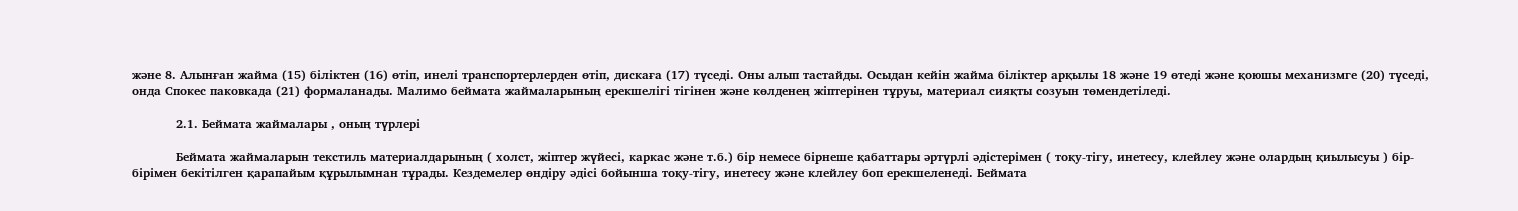және 8. Алынған жайма (15) біліктен (16) өтіп, инелі транспортерлерден өтіп, дискаға (17) түседі. Оны алып тастайды. Осыдан кейін жайма біліктер арқылы 18 және 19 өтеді және қоюшы механизмге (20) түседі, онда Спокес паковкада (21) формаланады. Малимо беймата жаймаларының ерекшелігі тігінен және көлденең жіптерінен тұруы, материал сияқты созуын төмендетіледі.

           2.1. Беймата жаймалары , оның түрлері

           Беймата жаймаларын текстиль материалдарының ( холст, жіптер жүйесі, каркас және т.б.) бір немесе бірнеше қабаттары әртүрлі әдістерімен ( тоқу-тігу, инетесу, клейлеу және олардың қиылысуы ) бір-бірімен бекітілген қарапайым құрылымнан тұрады. Кездемелер өндіру әдісі бойынша тоқу-тігу, инетесу және клейлеу боп ерекшеленеді. Беймата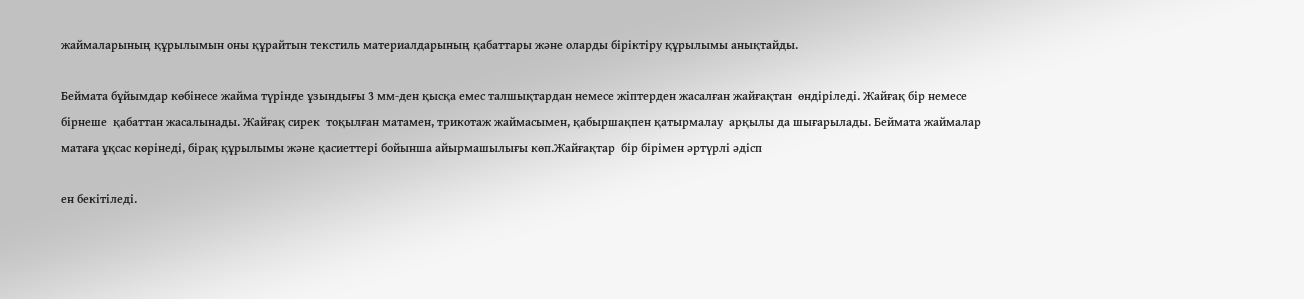жаймаларының құрылымын оны құрайтын текстиль материалдарының қабаттары және оларды біріктіру құрылымы анықтайды.

Беймата бұйымдар көбінесе жайма түрінде ұзындығы 3 мм-ден қысқа емес талшықтардан немесе жіптерден жасалған жайғақтан  өндіріледі. Жайғақ бір немесе бірнеше  қабаттан жасалынады. Жайғақ сирек  тоқылған матамен, трикотаж жаймасымен, қабыршақпен қатырмалау  арқылы да шығарылады. Беймата жаймалар матаға ұқсас көрінеді, бірақ құрылымы және қасиеттері бойынша айырмашылығы көп.Жайғақтар  бір бірімен әртүрлі әдісп

ен бекітіледі.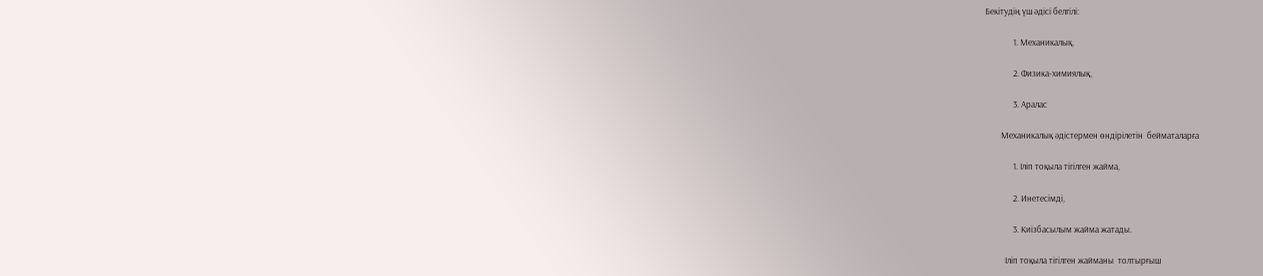Бекітудің үш әдісі белгілі:

              1. Механикалық,

              2. Физика-химиялық,

              3. Аралас

        Механикалық әдістермен өндірілетін  бейматаларға

              1. Іліп тоқыла тігілген жайма,

              2. Инетесімді,

              3. Киізбасылым жайма жатады.

          Іліп тоқыла тігілген жайманы  толтырғыш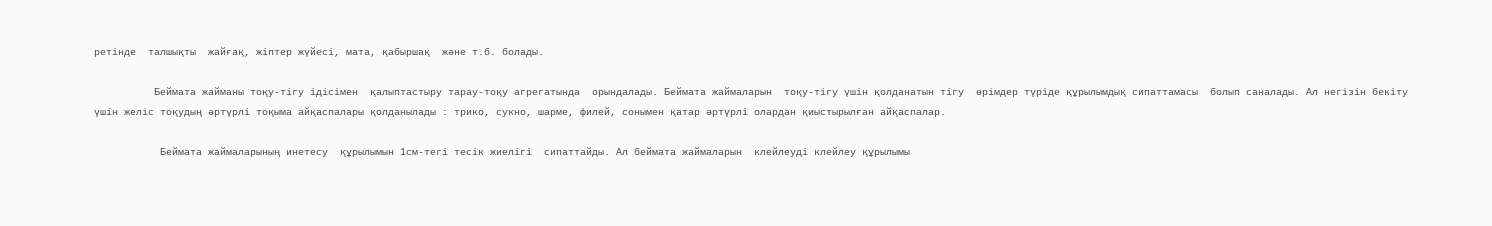ретінде  талшықты  жайғақ, жіптер жүйесі, мата, қабыршақ  және т.б. болады.

          Беймата жайманы тоқу-тігу ідісімен  қалыптастыру тарау-тоқу агрегатында  орындалады. Беймата жаймаларын  тоқу-тігу үшін қолданатын тігу  өрімдер түріде құрылымдық сипаттамасы  болып саналады. Ал негізін бекіту үшін желіс тоқудың әртүрлі тоқыма айқаспалары қолданылады : трико, сукно, шарме, филей, сонымен қатар әртүрлі олардан қиыстырылған айқаспалар.

           Беймата жаймаларының инетесу  құрылымын 1см-тегі тесік жиелігі  сипаттайды. Ал беймата жаймаларын  клейлеуді клейлеу құрылымы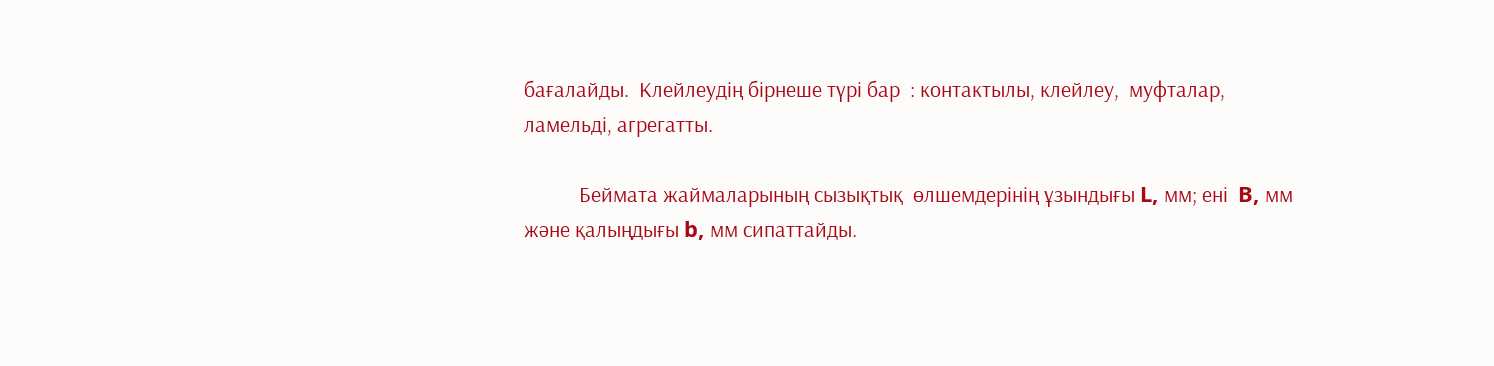бағалайды.  Клейлеудің бірнеше түрі бар  : контактылы, клейлеу,  муфталар, ламельді, агрегатты.

           Беймата жаймаларының сызықтық  өлшемдерінің ұзындығы L, мм; ені  B, мм және қалыңдығы b, мм сипаттайды.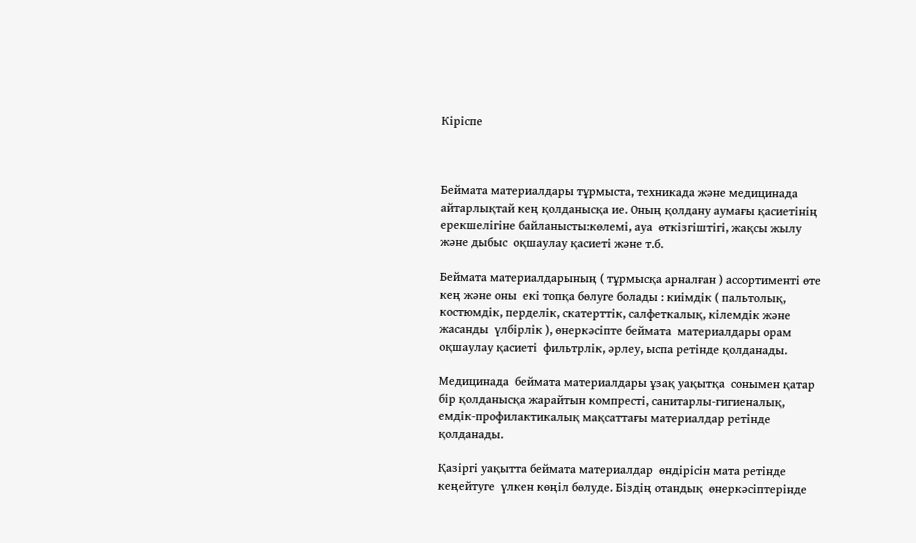Кіріспе



Беймата материалдары тұрмыста, техникада және медицинада айтарлықтай кең қолданысқа ие. Оның қолдану аумағы қасиетінің ерекшелігіне байланысты:көлемі, ауа  өткізгіштігі, жақсы жылу және дыбыс  оқшаулау қасиеті және т.б.

Беймата материалдарының ( тұрмысқа арналған ) ассортименті өте кең және оны  екі топқа бөлуге болады : киімдік ( пальтолық, костюмдік, перделік, скатерттік, салфеткалық, кілемдік және жасанды  үлбірлік ), өнеркәсіпте беймата  материалдары орам оқшаулау қасиеті  фильтрлік, әрлеу, ыспа ретінде қолданады.

Медицинада  беймата материалдары ұзақ уақытқа  сонымен қатар бір қолданысқа жарайтын компресті, санитарлы-гигиеналық, емдік-профилактикалық мақсаттағы материалдар ретінде қолданады.

Қазіргі уақытта беймата материалдар  өндірісін мата ретінде кеңейтуге  үлкен көңіл бөлуде. Біздің отандық  өнеркәсіптерінде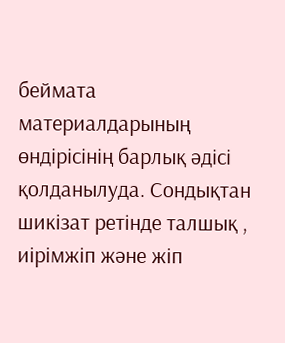беймата материалдарының  өндірісінің барлық әдісі қолданылуда. Сондықтан шикізат ретінде талшық , иірімжіп және жіп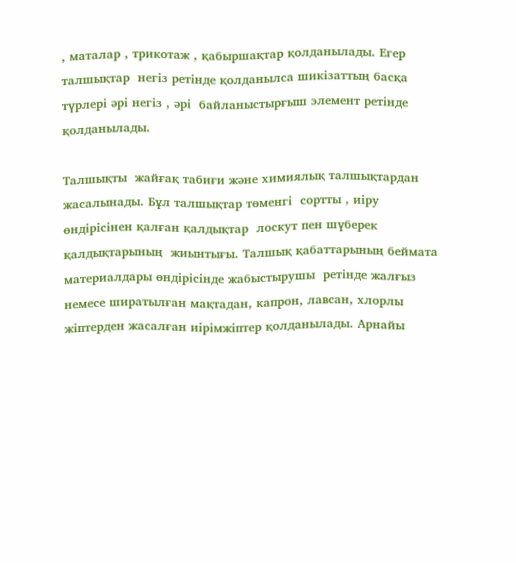, маталар , трикотаж , қабыршақтар қолданылады. Егер талшықтар  негіз ретінде қолданылса шикізаттың басқа түрлері әрі негіз , әрі  байланыстырғыш элемент ретінде  қолданылады.

Талшықты  жайғақ табиғи және химиялық талшықтардан жасалынады. Бұл талшықтар төменгі  сортты , иіру өндірісінен қалған қалдықтар  лоскут пен шүберек қалдықтарының  жиынтығы. Талшық қабаттарының беймата  материалдары өндірісінде жабыстырушы  ретінде жалғыз немесе ширатылған мақтадан, капрон, лавсан, хлорлы жіптерден жасалған иірімжіптер қолданылады. Арнайы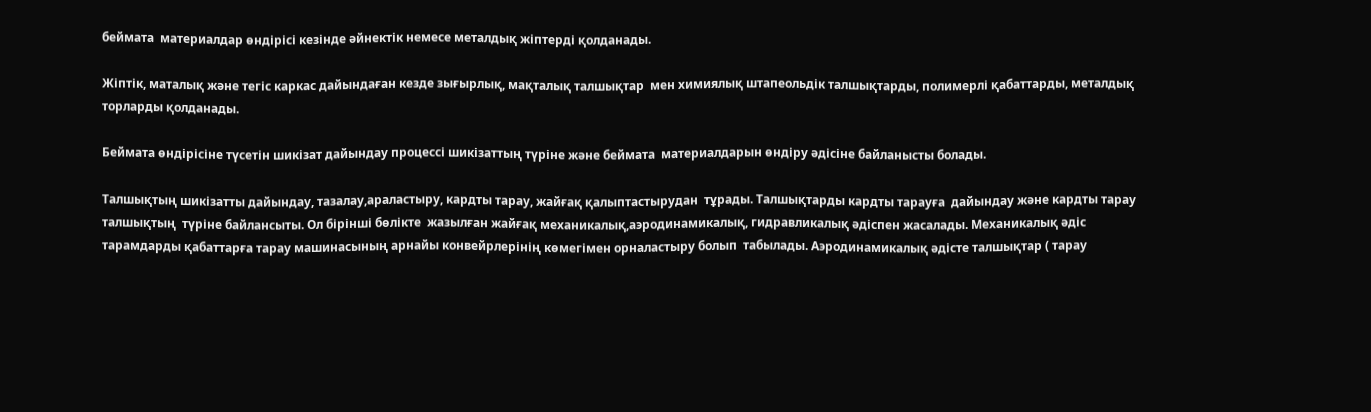беймата  материалдар өндірісі кезінде әйнектік немесе металдық жіптерді қолданады.

Жіптік, маталық және тегіс каркас дайындаған кезде зығырлық, мақталық талшықтар  мен химиялық штапеольдік талшықтарды, полимерлі қабаттарды, металдық торларды қолданады.

Беймата өндірісіне түсетін шикізат дайындау процессі шикізаттың түріне және беймата  материалдарын өндіру әдісіне байланысты болады.

Талшықтың шикізатты дайындау, тазалау,араластыру, кардты тарау, жайғақ қалыптастырудан  тұрады. Талшықтарды кардты тарауға  дайындау және кардты тарау талшықтың  түріне байлансыты. Ол бірінші бөлікте  жазылған жайғақ механикалық,аэродинамикалық, гидравликалық әдіспен жасалады. Механикалық әдіс тарамдарды қабаттарға тарау машинасының арнайы конвейрлерінің көмегімен орналастыру болып  табылады. Аэродинамикалық әдісте талшықтар ( тарау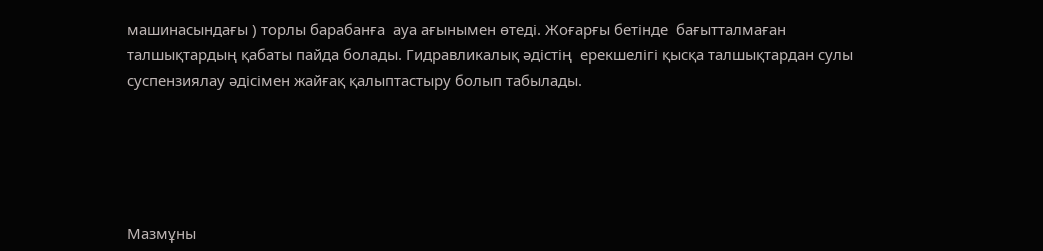машинасындағы ) торлы барабанға  ауа ағынымен өтеді. Жоғарғы бетінде  бағытталмаған талшықтардың қабаты пайда болады. Гидравликалық әдістің  ерекшелігі қысқа талшықтардан сулы суспензиялау әдісімен жайғақ қалыптастыру болып табылады.





Мазмұны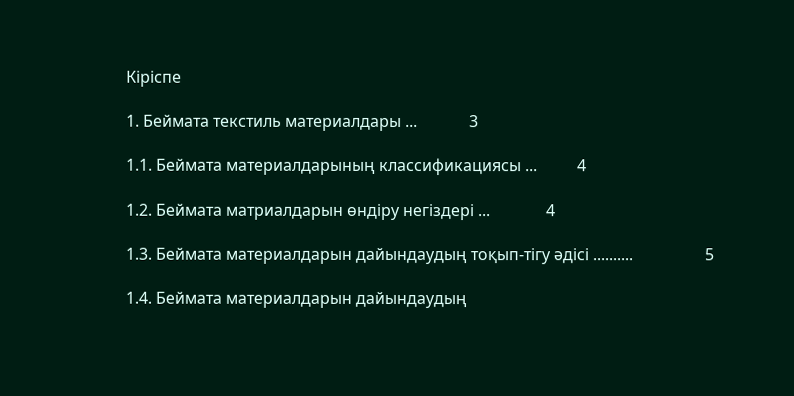Кіріспе

1. Беймата текстиль материалдары ...             3

1.1. Беймата материалдарының классификациясы ...          4

1.2. Беймата матриалдарын өндіру негіздері ...              4

1.3. Беймата материалдарын дайындаудың тоқып-тігу әдісі ..........                  5

1.4. Беймата материалдарын дайындаудың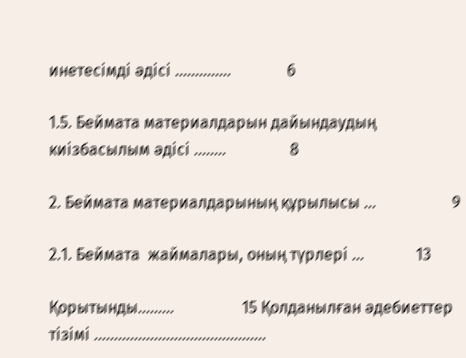инетесімді әдісі ..............              6

1.5. Беймата материалдарын дайындаудың киізбасылым әдісі ........                8

2. Беймата материалдарының құрылысы ...                   9

2.1. Беймата  жаймалары, оның түрлері ...             13

Қорытынды………                 15 Қолданылған әдебиеттер тізімі …………………………………….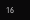16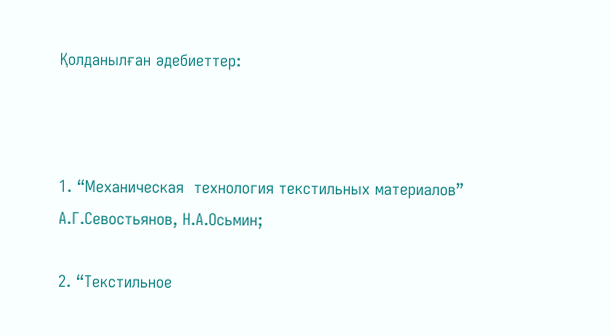Қолданылған әдебиеттер:



1. “Механическая  технология текстильных материалов”   А.Г.Севостьянов, Н.А.Осьмин;

2. “Текстильное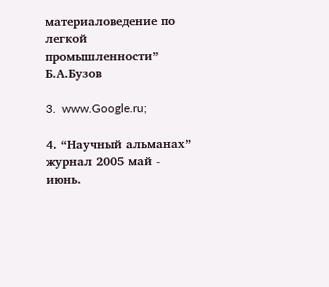материаловедение по легкой промышленности”     Б.А.Бузов

3.  www.Google.ru;

4. “Научный альманах” журнал 2005 май - июнь.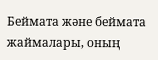Беймата және беймата жаймалары, оның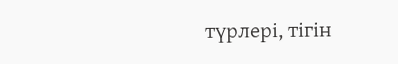түрлері, тігін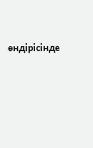өндірісінде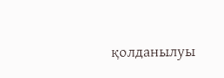қолданылуы